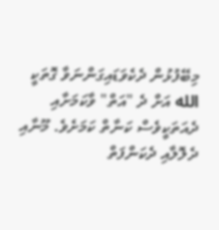މިބޭފުޅުން ދެކެވަޑައިގަންނަވާ ގޮތަކީ الله އަށް ދެ "އަތް" ވާކަމަށާއި ދެއަތަކީވެސް ކަނާތް ކަމަށެވެ. މޫނާއި ދެލޮލާއި ދެކަންފަތް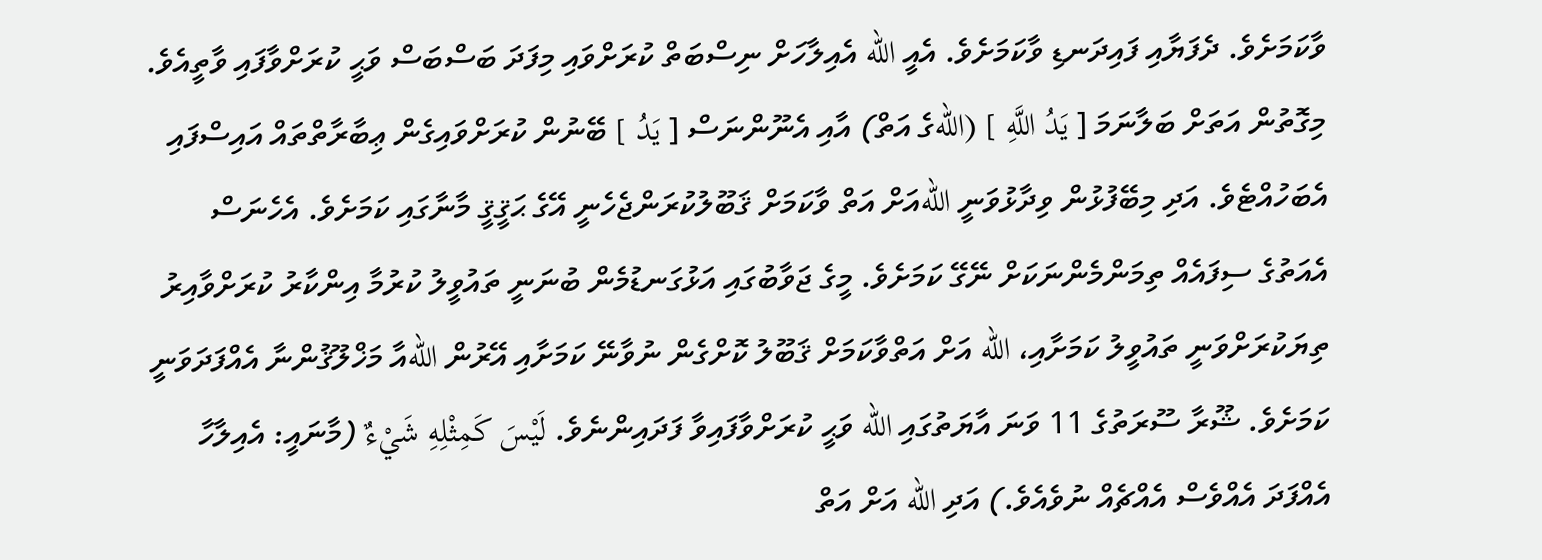ވާކަމަށެވެ. ދެފަޔާއި ފައިދަނޑި ވާކަމަށެވެ. އެއީ الله އެއިލާހަށް ނިސްބަތް ކުރަށްވައި މިފަދަ ބަސްބަސް ވަޙީ ކުރަށްވާފައި ވާތީއެވެ. މިގޮތުން އަތަށް ބަލާނަމަ [ يَدُ اللَّهِ ] (اللهގެ އަތް) އާއި އެނޫންނަސް [ يَدُ ] ބޭނުން ކުރަށްވައިގެން ޢިބާރާތްތައް އައިސްފައި އެބަހުއްޓެވެ. އަދި މިބޭފުޅުން ވިދާޅުވަނީ اللهއަށް އަތް ވާކަމަށް ޤަބޫލުކުރަންޖެހެނީ އޭގެ ޙަޤީޤީ މާނާގައި ކަމަށެވެ. އެހެނަސް އެއަތުގެ ސިފައެއް ތިމަންމެންނަކަށް ނޭގޭ ކަމަށެވެ. މީގެ ޖަވާބުގައި އަޅުގަނޑުމެން ބުނަނީ ތައުވީލު ކުރުމާ އިންކާރު ކުރަށްވާއިރު ތިޔަކުރަށްވަނީ ތައުވީލު ކަމަށާއި، الله އަށް އަތްވާކަމަށް ޤަބޫލު ކޮށްގެން ނުވާނޭ ކަމަށާއި އޭރުން اللهއާ މަޚްލޫޤުންނާ އެއްފަދަވަނީ ކަމަށެވެ. ޝޫރާ ސޫރަތުގެ 11 ވަނަ އާޔަތުގައި الله ވަޙީ ކުރަށްވާފައިވާ ފަދައިންނެވެ. لَيْسَ كَمِثْلِهِ شَيْءٌ (މާނައީ: އެއިލާހާ އެއްފަދަ އެއްވެސް އެއްޗެއް ނުވެއެވެ.) އަދި الله އަށް އަތް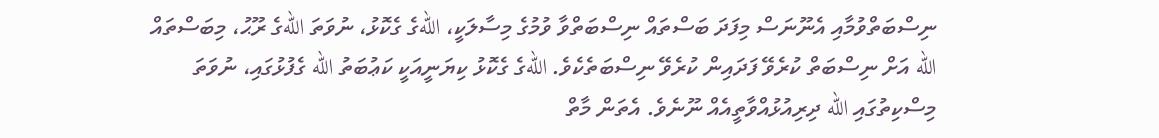ނިސްބަތްވުމާއި އެނޫނަސް މިފަދަ ބަސްތައް ނިސްބަތްވާ ވުމުގެ މިސާލަކީ، اللهގެ ގެކޮޅު، ނުވަތަ اللهގެ ރޫޙު، މިބަސްތައް الله އަށް ނިސްބަތް ކުރެވޭ ފަދައިން ކުރެވޭ ނިސްބަތެކެވެ. اللهގެ ގެކޮޅު ކިޔަނީއަކީ ކަޢުބަތު الله ގެފުޅުގައި، ނުވަތަ މިސްކިތުގައި الله ދިރިއުޅުއްވާތީއެއް ނޫނެވެ. އެތަން މާތް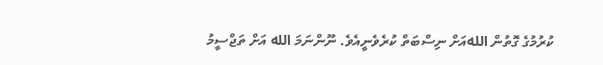ކުރުމުގެ ގޮތުން اللهއަށް ނިސްބަތް ކުރެވެނީއެވެ. ނޫންނަމަ الله އަށް ތަޖްސީމު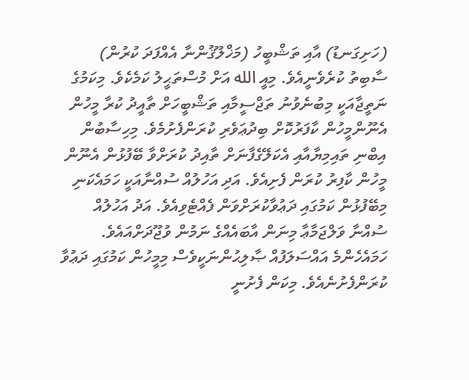(ހަށިގަނޑު) އާއި ތަޝްބީހު (މަޚްލޫޤުންނާ އެއްފަދަ ކުރުން) ސާބިތު ކުރެވެނީއެވެ. މިއީ الله އަށް މުސްތަޙީލު ކަމެކެވެ. މިކަމުގެ ނަތީޖާއަކީ މިބުނެވުނު ތަޖްސީމާއި ތަޝްބީހަށް ތާއީދު ކުރާ މީހުން އެނޫންމީހުން ކާފަރުކޮށް ބިދުޢަވެރި ކުރަންފެށުމެވެ. މިހިސާބުން އިބްނި ތައިމިޔާއާއި އެކަލޭގެފާނަށް ތާއިދު ކުރަށްވާ ބޭފުޅުން އެނޫން މީހުން ކާފިރު ކުރަން ފެށިއެވެ. އަދި އަހުލުއް ސުއްނާއަކީ ހަމައެކަނި މިބޭފުޅުން ކަމުގައި ދަޢުވާކުރަށްވަން ފެއްޓެވިއެވެ. އަދު އަހުލުއް ސުއްނާ ވަލްޖަމާޢާ މިނަން އާބައެއްގެ ނަމުން ވުޖޫދަށްއައެވެ. ހަމައެހެންމެ އައްސަލަފުއް ޞާލިޙުންނަކީވެސް މިމީހުން ކަމުގައި ދަޢުވާ ކުރަންފެށުނެއެވެ. މިކަން ފެށުނީ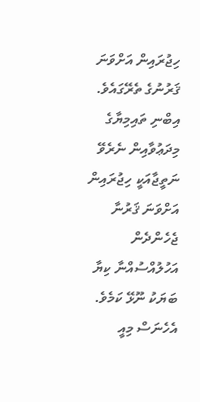ހިޖުރައިން އަށްވަނަ ޤަރުނުގެ ތެރޭގައެވެ. އިބްނި ތައިމިޔާގެ މިދަޢުވާއިން ނެރެވޭ ނަތީޖާއަކީ ހިޖުރައިން އަށްވަނަ ޤަރުނާ ޖެހެންދެން އަހުލުއްސުއްނާ ކިޔާ ބަޔަކު ނޫޅޭ ކަމެވެ. އެހެނަސް މިއީ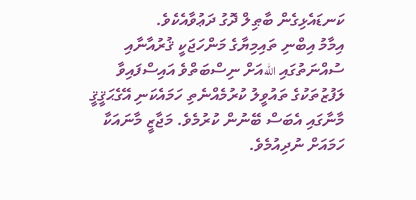ކަނޑައެޅިގެން ބާޠިލް ދޮގު ދަޢުވާއެކެވެ.
އިމާމު އިބްނި ތައިމިޔާގެ މަންހަޖަކީ ޤުރުއާނާއި ސުއްނަތުގައި اللهއަށް ނިސްބަތްވެ އައިސްފައިވާ ލަފުޒުތަކުގެ ތައުވީލު ކުރުމެއްނެތި ހަމައެކަނި އޭގެޙަޤީޤީ މާނާގައި އެބަސް ބޭނުން ކުރުމެވެ. މަޖާޒީ މާނައަކާ ހަމައަށް ނުދިއުމެވެ.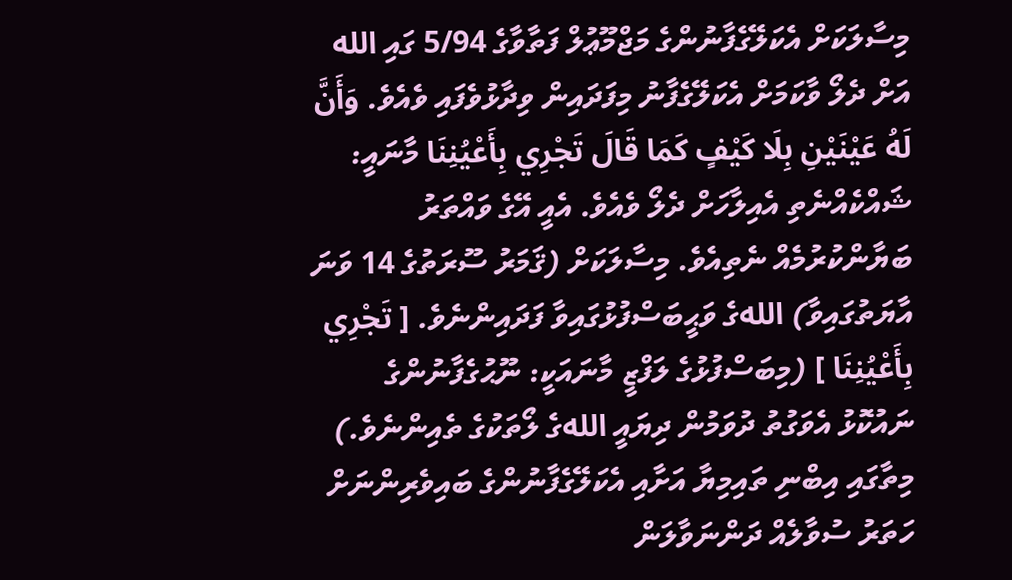މިސާލަކަށް އެކަލޭގެފާނުންގެ މަޖްމޫޢުލް ފަތާވާގެ 5/94 ގައި الله އަށް ދެލޯ ވާކަމަށް އެކަލޭގެފާނު މިފަދައިން ވިދާޅުވެފައި ވެއެވެ. وَأَنَّ لَهُ عَيْنَيْنِ بِلَا كَيْفٍ كَمَا قَالَ تَجْرِي بِأَعْيُنِنَا މާނައީ: ޝައްކެއްނެތި އެއިލާހަށް ދެލޯ ވެއެވެ. އެއީ އޭގެ ވައްތަރު ބަޔާންކުރުމެއް ނެތިއެވެ. މިސާލަކަށް (ޤަމަރު ސޫރަތުގެ 14 ވަނަ އާޔަތުގައިވާ) اللهގެ ވަޙީބަސްފުޅުގައިވާ ފަދައިންނެވެ. [ تَجْرِي بِأَعْيُنِنَا ] (މިބަސްފުޅުގެ ލަފްޒީ މާނައަކީ: ނޫޙުގެފާނުންގެ ނައުކޮޅު އެވަގުތު ދުވަމުން ދިޔައީ اللهގެ ލޯތަކުގެ ތެއިންނެވެ.)
މިތާގައި އިބްނި ތައިމިޔާ އަށާއި އެކަލޭގެފާނުންގެ ބައިވެރިންނަށް ހަތަރު ސުވާލެއް ދަންނަވާލަން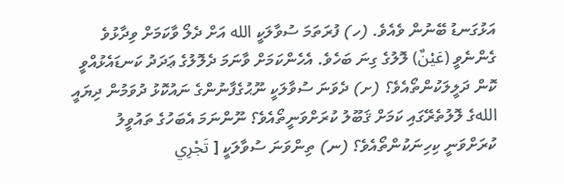އަޅުގަނޑު ބޭނުން ވެއެވެ. (ހ) ފުރަތަމަ ސުވާލަކީ الله އަށް ދެލޯ ވާކަމަށް ވިދާޅުވެ ގެންނެވީ (عَيْنٌ) ލޮލުގެ ގިނަ ބަހެވެ. އެހެންކަމަށް ވާނަމަ ދެލޮލުގެ ޢަދަދު ކަނޑައެޅުއްވީ ކޮން ދަލީލަކުންތޯއެވެ؟ (ށ) ދެވަނަ ސުވާލަކީ ނޫޙުގެފާނުންގެ ނައުކޮޅު ދުވަމުން ދިޔައީ اللهގެ ލޮލުތެރޭގައި ކަމަށް ޤަބޫލު ކުރަށްވަނީތޯއެވެ؟ ނޫންނަމަ އެބަހުގެ ތައުވީލު ކުރަށްވަނީ ކިހިނަކުންތޯއެވެ؟ (ނ) ތިންވަނަ ސުވާލަކީ [ تَجْرِي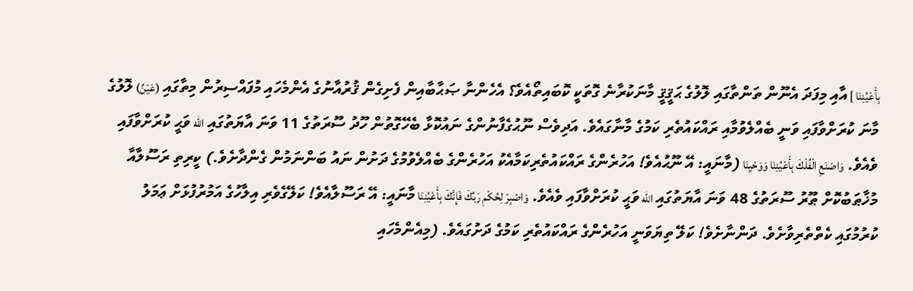بِأَعْيُنِنَا ] އާއި މިފަދަ އެނޫން ތަންތާގައި ލޮލުގެ ޙަޤީޤީ މާނަކުރާނެ ގޮތަކީ ކޮބައިތޯއެވެ؟ އެހެންނާ ޞަޙާބާއިން ފެށިގެން ޤުރުއާނުގެ އެންމެހައި މުފައްސިރުން މިތާގައި (عَيْنٌ) ލޮލުގެ މާނަ ކުރަށްވާފައި ވަނީ ބެއްލެވުމާއި ރައްކައުތެރި ކަމުގެ މާނާގައެވެ. އަދިވެސް ނޫޙުގެފާނުންގެ ނައުކޮޅާ ބެހޭގޮތުން ހޫދު ސޫރަތުގެ 11 ވަނަ އާޔަތުގައި الله ވަޙީ ކުރަށްވާފައި ވެއެވެ. وَاصْنَعِ الْفُلْكَ بِأَعْيُنِنَا وَوَحْيِنَا (މާނައީ: އޭ ނޫޙުއެވެ! އަހުރެންގެ ރައްކައުތެރިކަމާއެކު އަހުރެންގެ ބެއްލެވުމުގެ ދަށުން ނައު ބަންނަމުން ގެންދާށެވެ.) ކީރިތި ރަސޫލާއާ މުޚާޠަބުކޮށް ޠޫރު ސޫރަތުގެ 48 ވަނަ އާޔަތުގައި الله ވަޙީ ކުރަށްވާފައި ވެއެވެ. وَاصْبِرْ لِحُكْمِ رَبِّكَ فَإِنَّكَ بِأَعْيُنِنَا މާނައީ: އޭ ރަސޫލާއެވެ! ކަލޭގެވެރި އިލާހުގެ އަމުރުފުޅަށް ޢަމަލު ކުރުމުގައި ކެތްތެރިވާށެވެ. ދަންނާށެވެ! ކަލޭ ތިޔަވަނީ އަހުރެންގެ ރައްކައުތެރި ކަމުގެ ދަށުގައެވެ. (މިއެންމެހައި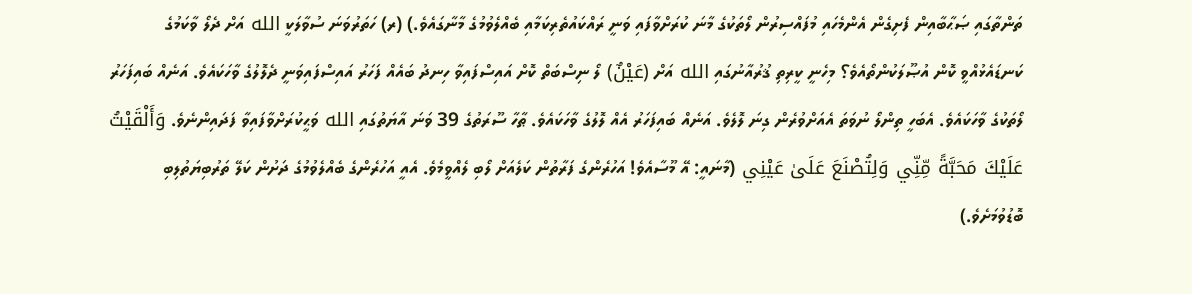ތަންތާގައި ޞަޙާބާއިން ފެށިގެން އެންމެހައި މުފައްސިރުން ލޯތަކުގެ މާނަ ކުރަށްވާފައި ވަނީ ރައްކައުތެރިކަމާއި ބެއްލެވުމުގެ މާނާގައެވެ.) (ރ) ހަތަރުވަނަ ސުވާލަކީ الله އަށް ދެލޯ ވާކަމުގެ ކަނޑައެޅުއްވީ ކޮން އުޞޫލަކުންތޯއެވެ؟ މިހެނީ ކީރިތި ޤުރުއާނުގައި الله އަށް (عَيْنٌ) ލޯ ނިސްބަތް ކޮށް އައިސްފައިވާ ހިނދު ބައެއް ފަހަރު އައިސްފައިވަނީ ދެލޮލުގެ ވާހަކައެވެ. އަނެއް ބައިފަހަރު ލޯތަކުގެ ވާހަކައެވެ. އެބަހީ ތިންލޯ ނުވަތަ އެއަށްވުރެން ގިނަ ލޮލެވެ. އަނެއް ބައިފަހަރު އެއް ލޮލުގެ ވާހަކައެވެ. ޠާހާ ސޫރަތުގެ 39 ވަނަ އާޔަތުގައި الله ވަޙީކުރަށްވާފައިވާ ފަދައިންނެވެ. وَأَلْقَيْتُ عَلَيْكَ مَحَبَّةً مِّنِّي وَلِتُصْنَعَ عَلَىٰ عَيْنِي (މާނައީ: އޭ މޫސާއެވެ! އަހުރެންގެ ފަރާތުން ކަލެއަށް ލޯބި ލެއްވީމެވެ. އެއީ އަހުރެންގެ ބެއްލެވުމުގެ ދަށުން ކަލޭ ތަރުބިޔަތުލިބި ބޮޑުވުމަށެވެ.)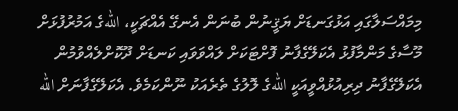މިމައްސަލާގައި އަޅުގަނޑަށް ޔަޤީނުން ބުނަން އެނގޭ އެއްޗަކީ، اللهގެ އަމުރުފުޅަށް މޫސާގެ މަންމާފުޅު އެކަލޭގެފާނު ފޮށްޓަކަށް ލައްވަވައި ކަނޑަށް ދޫކޮށްލެއްވުމުން އެކަލޭގެފާނު ދިރިއުޅުއްވީއަކީ اللهގެ ލޮލުގެ ތެރެއަކު ނޫންކަމެވެ. އެކަލޭގެފާނަށް الله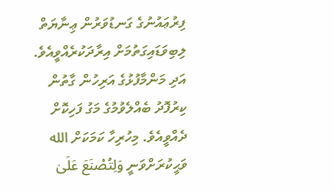ފިރުޢައުނުގެ ގަނޑުވަރުން ޢިނާޔަތް ލިބިވަޑައިގަތުމަށް އިރާދަކުރެއްވީއެވެ. އަދި މަންމާފުޅުގެ އަރިހުން ގާތުން ކިރުފޮދު ބެއްލެވުމުގެ މަގު ފަހިކޮށް ދެއްވީއެވެ. މިހުރިހާ ކަމަކަށް الله ވަޙީކުރަށްވަނީ وَلِتُصْنَعَ عَلَىٰ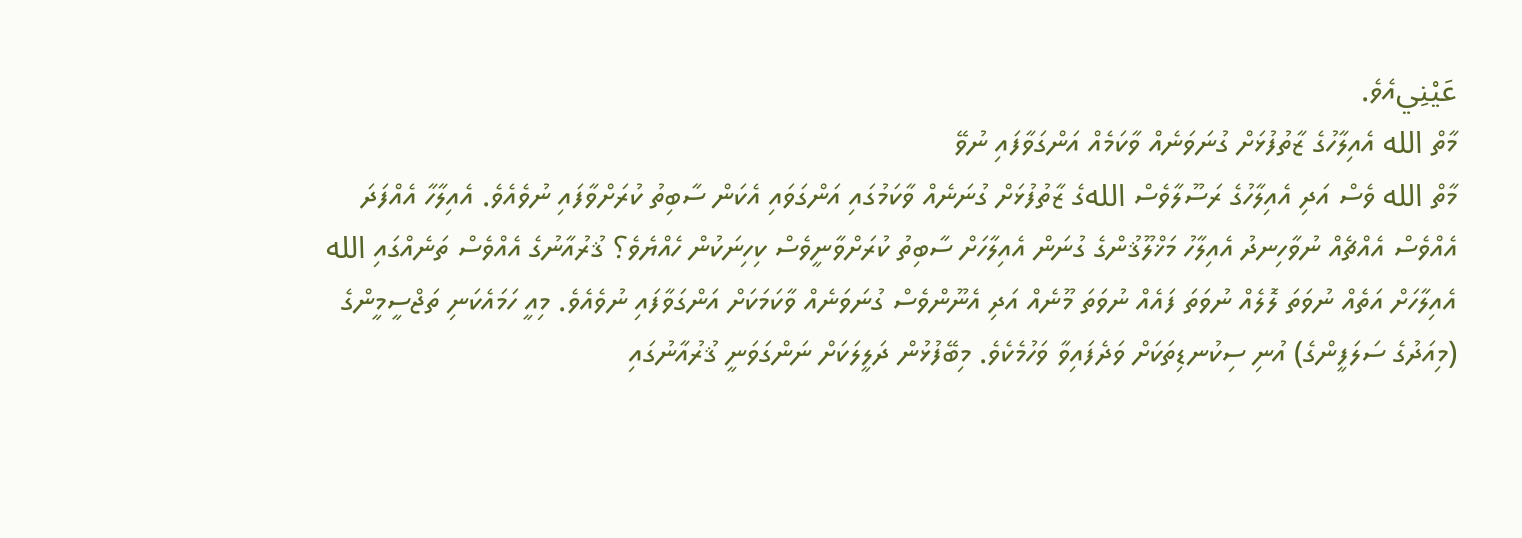عَيْنِيއެވެ.
މާތް الله އެއިލާހުގެ ޒާތުފުޅަށް ގުނަވަނެއް ވާކަމެއް އަންގަވާފައި ނުވޭ
މާތް الله ވެސް އަދި އެއިލާހުގެ ރަސޫލާވެސް اللهގެ ޒާތުފުޅަށް ގުނަނެއް ވާކަމުގައި އަންގަވައި އެކަން ސާބިތު ކުރަށްވާފައި ނުވެއެވެ. އެއިލާހާ އެއްފަދަ އެއްވެސް އެއްޗެއް ނުވާހިނދު އެއިލާހު މަޚްލޫޤުންގެ ގުނަން އެއިލާހަށް ސާބިތު ކުރަށްވާނީވެސް ކިހިނަކުން ހެއްޔެވެ؟ ޤުރުއާނުގެ އެއްވެސް ތަނެއްގައި الله އެއިލާހަށް އަތެއް ނުވަތަ ލޮލެއް ނުވަތަ ފައެއް ނުވަތަ މޫނެއް އަދި އެނޫންވެސް ގުނަވަނެއް ވާކަމަކަށް އަންގަވާފައި ނުވެއެވެ. މިއީ ހަމައެކަނި ތަޖްސީމީންގެ (މިއަދުގެ ސަލަފީންގެ) އުނި ސިކުނޑިތަކަށް ވަދެފައިވާ ވަހުމެކެވެ. މިބޭފުޅުން ދަލީލަކަށް ނަންގަވަނީ ޤުރުއާނުގައި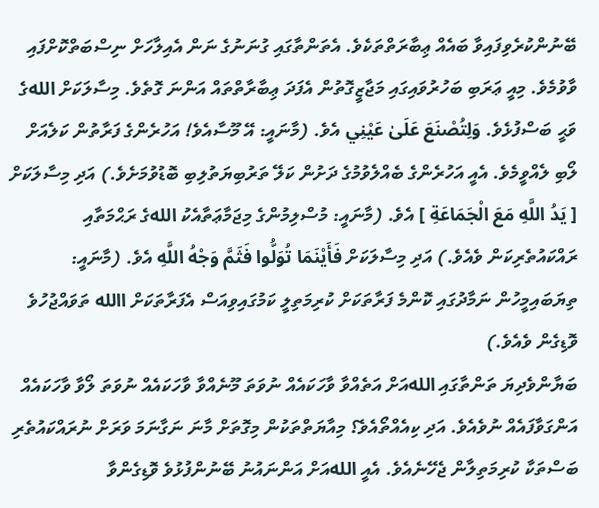ބޭނުންކުރެވިފައިވާ ބައެއް ޢިބާރަތްތަކެވެ. އެތަންތާގައި ގުނަނުގެ ނަން އެއިލާހަށް ނިސްބަތްކޮށްފައި ވާވުމެވެ. މިއީ ޢަރަބި ބަހުރުވައިގައި މަޖާޒީގޮތުން އެފަދަ ޢިބާރާތްތައް އަންނަ ގޮތެވެ. މިސާލަކަށް اللهގެ ވަޙީ ބަސްފުޅެވެ. وَلِتُصْنَعَ عَلَىٰ عَيْنِي އެވެ. (މާނައީ: އޭ މޫސާއެވެ! އަހުރެންގެ ފަރާތުން ކަލެއަށް ލޯބި ލެއްވީމެވެ. އެއީ އަހުރެންގެ ބެއްލެވުމުގެ ދަށުން ކަލޭ ތަރުބިޔަތުލިބި ބޮޑުވުމަށެވެ.) އަދި މިސާލަކަށް [ يَدُ اللَّهِ مَعَ الْجَمَاعَةِ ] އެވެ. (މާނައީ: މުސްލިމުންގެ މިޖަމާޢަތާއެކު اللهގެ ރަޙްމަތާއި ރައްކައުތެރިކަން ވެއެވެ.) އަދި މިސާލަކަށް فَأَيْنَمَا تُوَلُّوا فَثَمَّ وَجْهُ اللَّهِ އެވެ. (މާނައީ: ތިޔަބައިމީހުން ނަމާދުގައި ކޮންމެ ފަރާތަކަށް ކުރިމަތިލީ ކަމުގައިވިއަސް އެފަރާތަކަށް االله ތަވައްޖުހުވެ ވޮޑިގެން ވެއެވެ.)
ބަޔާންވެދިޔަ ތަންތާގައި اللهއަށް އަތެއްވާ ވާހަކައެއް ނުވަތަ މޫނެއްވާ ވާހަކައެއް ނުވަތަ ލޯވާ ވާހަކައެއް އަންގަވާފައެއް ނުވެއެވެ. އަދި ކިއެއްތޯއެވެ؟ މިއާޔަތްތަކުން މިގޮތަށް މާނަ ނަގާނަމަ ވަރަށް ނުރައްކައުތެރި ބަސްތަކާ ކުރިމަތިލާން ޖެހޭނެއެވެ. އެއީ اللهއަށް އަންނައުނު ބޭނުންފުޅުވެ ވޮޑިގެންވާ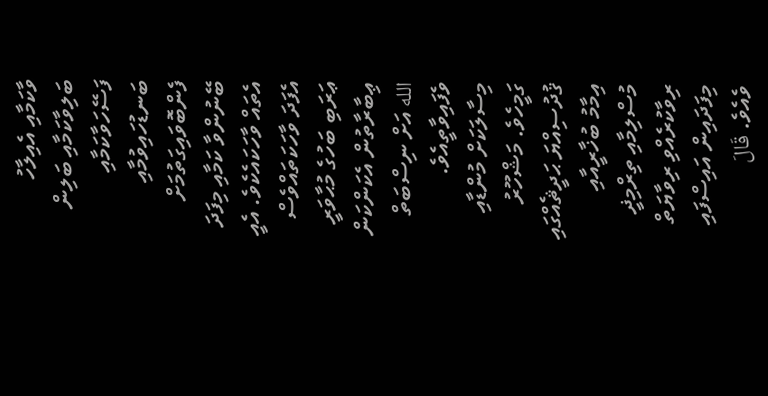ވާކަމާއި އެއިލާހު ބަލިވާކަމާއި ބަލިން ފަސޭހަވާކަމާއި ބަނޑުހައިވުމާއި ފެންބޮވައިގަތުމަށް ބޭނުންވާ ކަމާއި މިފަދަ އެތައް ވާހަކައެކެވެ. އެއީ އެފަދަ ވާހަކަތައްވެސް ޢަރަބި ބަހުގެ މުޙާވަރީ ޢިބާރާތުން އެކަންކަން الله އަށް ނިސްބަތް ވެފައިވާތީއެވެ. މިސާލަކަށް މުންޑާއި ގަމީހެވެ. މަޝްހޫރު ޤުދުސިއްޔަ ޙަދީޘެއްގައި އިމާމު ބުޚާރީއާއި މުސްލިމާއި ތިރްމިޛީ ރިވާކުރެއްވި ރިވާޔަތް މިފަދައިން އައިސްފައި ވެއެވެ. قَالَ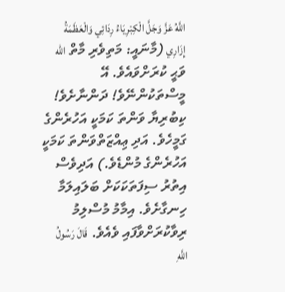اللَّهُ عَزَّ وَجَلَّ الْكِبْرِيَاءُ رِدَائِي وَالْعَظَمَةُ إِزَارِي (މާނައީ: މަތިވެރި މާތް الله ވަޙީ ކުރަށްވައެވެ. އޭ މީސްތަކުންނޭވެ! ދަންނާށެވެ! ކިބުރިޔާ ވަންތަ ކަމަކީ އަހުރެންގެ ގަމީހެވެ. އަދި ޢިއްޒަތްވަންތަ ކަމަކީ އަހުރެންގެ މުންޑެވެ.) އަދިވެސް އިތުރު ސިފަތަކަކަށް ބަލައިލަމާ ހިނގާށެވެ. އިމާމު މުސްލިމު ރިވާކުރަށްވާފައި ވެއެވެ. قَالَ رَسُولُ اللَّهِ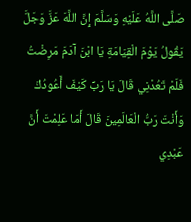صَلَّى اللَّهُ عَلَيْهِ وَسَلَّمَ إِنَّ اللَّهَ عَزَّ وَجَلَّ يَقُولُ يَوْمَ الْقِيَامَةِ يَا ابْنَ آدَمَ مَرِضْتُ فَلَمْ تَعُدْنِي قَالَ يَا رَبِّ كَيْفَ أَعُودُكَ وَأَنْتَ رَبُّ الْعَالَمِينَ قَالَ أَمَا عَلِمْتَ أَنَّ عَبْدِي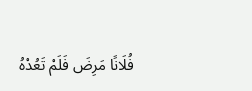فُلَانًا مَرِضَ فَلَمْ تَعُدْهُ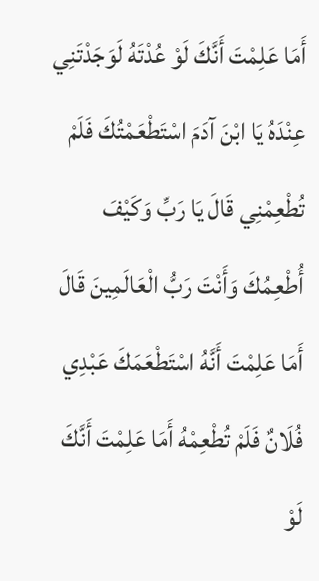أَمَا عَلِمْتَ أَنَّكَ لَوْ عُدْتَهُ لَوَجَدْتَنِي عِنْدَهُ يَا ابْنَ آدَمَ اسْتَطْعَمْتُكَ فَلَمْ تُطْعِمْنِي قَالَ يَا رَبِّ وَكَيْفَ أُطْعِمُكَ وَأَنْتَ رَبُّ الْعَالَمِينَ قَالَ أَمَا عَلِمْتَ أَنَّهُ اسْتَطْعَمَكَ عَبْدِي فُلَانٌ فَلَمْ تُطْعِمْهُ أَمَا عَلِمْتَ أَنَّكَ لَوْ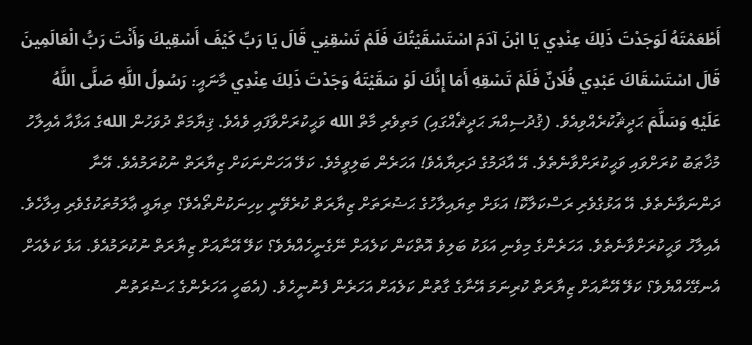أَطْعَمْتَهُ لَوَجَدْتَ ذَلِكَ عِنْدِي يَا ابْنَ آدَمَ اسْتَسْقَيْتُكَ فَلَمْ تَسْقِنِي قَالَ يَا رَبِّ كَيْفَ أَسْقِيكَ وَأَنْتَ رَبُّ الْعَالَمِينَ قَالَ اسْتَسْقَاكَ عَبْدِي فُلَانٌ فَلَمْ تَسْقِهِ أَمَا إِنَّكَ لَوْ سَقَيْتَهُ وَجَدْتَ ذَلِكَ عِنْدِي މާނައީ: رَسُولُ اللَّهِ صَلَّى اللَّهُ عَلَيْهِ وَسَلَّمَ ޙަދީޘުކުރެއްވިއެވެ. (ޤުދުސިއްޔަ ޙަދީޘެއްގައި) މަތިވެރި މާތް الله ވަޙީކުރަށްވާފައި ވެއެވެ. ޤިޔާމަތް ދުވަހުން اللهގެ އަޅާއާ އެއިލާހު މުޚާޠަބު ކުރަށްވައި ވަޙީކުރަށްވާނެތެވެ. އޭ އާދަމުގެ ދަރިޔާއެވެ! އަހަރެން ބަލިވީމެވެ. ކަލޭ އަހަންނަކަށް ޒިޔާރަތް ނުކުރަމުއެވެ. އޭނާ ދަންނަވާނެތެވެ. އޭ އަޅުގެވެރި ރަސްކަލާކޮ! އަޅަށް ތިޔައިލާހުގެ ޙަޟުރަތަށް ޒިޔާރަތް ކުރެވޭނީ ކިހިނަކުންތޯއެވެ؟ ތިޔައީ ޢާލަމުތަކުގެވެރި އިލާހެވެ. އެއިލާހު ވަޙީކުރަށްވާނެތެވެ. އަހަރެންގެ މިވެނި އަޅަކު ބަލިވެ އޮތްކަން ކަލެއަށް ނޭގެނީހެއްޔެވެ؟ ކަލޭ އޭނާއަށް ޒިޔާރަތް ނުކުރަމުއެވެ. އަޅެ ކަލެއަށް އެނގޭހެއްޔެވެ؟ ކަލޭ އޭނާއަށް ޒިޔާރަތް ކުރިނަމަ އޭނާގެ ގާތުން ކަލެއަށް އަހަރެން ފެނުނީހެވެ. (އެބަހީ އަހަރެންގެ ޙަޟުރަތުން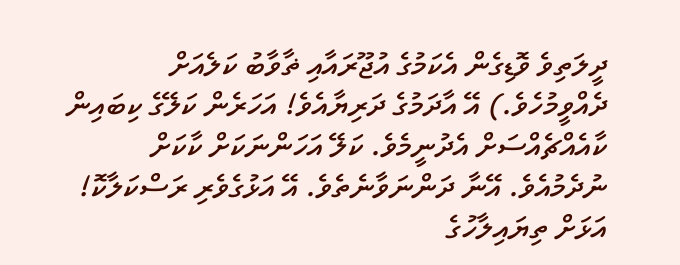ދީލަތިވެ ވޮޑިގެން އެކަމުގެ އުޖޫރައާއި ޡާވާބު ކަލެއަށް ދެއްވީމުހެވެ.) އޭ އާދަމުގެ ދަރިޔާއެވެ! އަހަރެން ކަލޭގެ ކިބައިން ކާއެއްޗެއްސަށް އެދުނީމެވެ. ކަލޭ އަހަންނަކަށް ކާކަށް ނުދެމުއެވެ. އޭނާ ދަންނަވާނެތެވެ. އޭ އަޅުގެވެރި ރަސްކަލާކޮ! އަޅަށް ތިޔައިލާހުގެ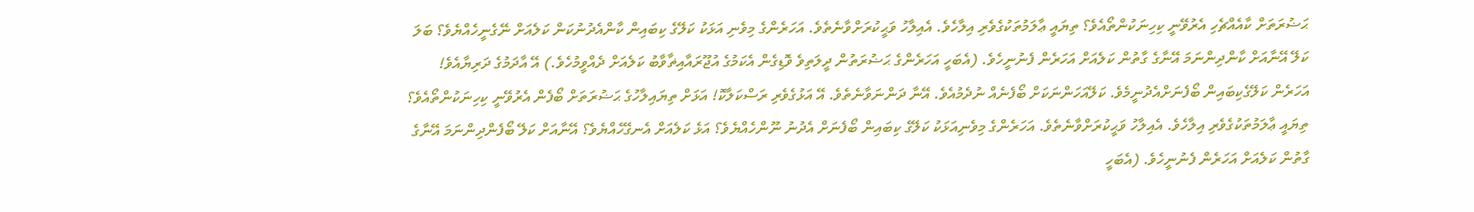ޙަޟުރަތަށް ކާއެއްޗެހި އެރުވޭނީ ކިހިނަކުންތޯއެވެ؟ ތިޔައީ ޢާލަމުތަކުގެވެރި އިލާހެވެ. އެއިލާހު ވަޙީކުރަށްވާނެތެވެ. އަހަރެންގެ މިވެނި އަޅަކު ކަލޭގެ ކިބައިން ކާންއެދުނުކަން ކަލެއަށް ނޭގެނީހެއްޔެވެ؟ ބަލަ ކަލޭ އޭނާއަށް ކާންދިންނަމަ އޭނާގެ ގާތުން ކަލެއަށް އަހަރެން ފެނުނީހެވެ. (އެބަހީ އަހަރެންގެ ޙަޟުރަތުން ދީލަތިވެ ވޮޑިގެން އެކަމުގެ އުޖޫރައާއިޡާވާބު ކަލެއަށް ދެއްވީމުހެވެ.) އޭ އާދަމުގެ ދަރިޔާއެވެ! އަހަރެން ކަލޭގެކިބައިން ބޯފެނަށްއެދުނީމެވެ. ކަލޭއަހަންނަކަށް ބޯފެނެއް ނުދެމުއެވެ. އޭނާ ދަންނަވާނެތެވެ. އޭ އަޅުގެވެރި ރަސްކަލާކޮ! އަޅަށް ތިޔައިލާހުގެ ޙަޟުރަތަށް ބޯފެން އެރުވޭނީ ކިހިނަކުންތޯއެވެ؟ ތިޔައީ ޢާލަމުތަކުގެވެރި އިލާހެވެ. އެއިލާހު ވަޙީކުރަށްވާނެތެވެ. އަހަރެންގެ މިވެނިއަޅަކު ކަލޭގެ ކިބައިން ބޯފެނަށް އެދުނު ނޫންހެއްޔެވެ؟ އަޅެ ކަލެއަށް އެނގޭހެއްޔެވެ؟ އޭނާއަށް ކަލޭ ބޯފެންދިންނަމަ އޭނާގެ ގާތުން ކަލެއަށް އަހަރެން ފެނުނީހެވެ. (އެބަހީ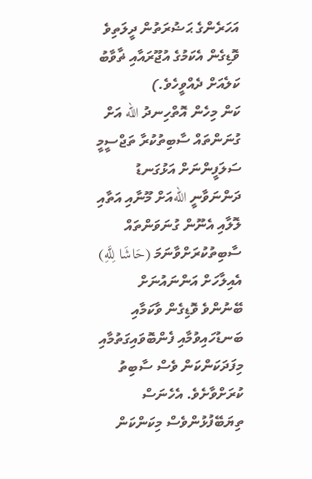އަހަރެންގެ ޙަޟުރަތުން ދީލަތިވެ ވޮޑިގެން އެކަމުގެ އުޖޫރައާއި ޡާވާބު ކަލެއަށް ދެއްވީހެވެ.)
ކަން މިހެން އޮތްހިނދު الله އަށް ގުނަންތައް ސާބިތުކުރާ ތަޖްސީމީ ސަލަފީންނަށް އަޅުގަނޑު ދަންނަވާނީ اللهއަށް މޫނާއި އަތާއި ލޮލާއި އެނޫން ގުނަވަންތައް ސާބިތުކުރަށްވާނަމަ (حَاشَا لِلَّهِ) އެއިލާހަށް އަންނައުނަށް ބޭނުންވެ ވޮޑިގެން ވާކަމާއި ބަނޑުހައިވުމާއި ފެންބޮވައިގަތުމާއި މިފަދަކަންކަން ވެސް ސާބިތު ކުރަށްވާށެވެ. އެހެނަސް ތިޔަބޭފުޅުންވެސް މިކަންކަން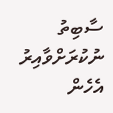ސާބިތު ނުކުރަށްވާއިރު އެހެން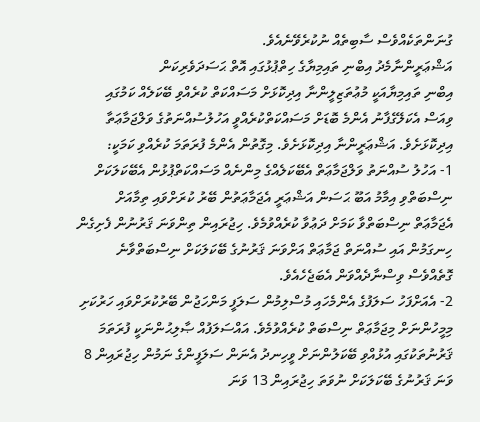ގުނަންތަކެއްވެސް ސާބިތެއް ނުކުރެވޭނެއެވެ.
އަޝްޢަރީންނާމެދު އިބްނި ތައިމިޔާގެ ހިތްޕުޅުގައި އޮތް ޙަސަދަވެރިކަން
އިބްނި ތައިމިޔާއަކީ މުޢުތަޒިލީންނާ އިދިކޮޅަށް މަސައްކަތް ކުރެއްވި ބޭކަލެއް ކަމުގައި ވިއަސް އެކަލޭގެފާނު އެންމެ ބޮޑަށް މަސައްކަތްކުރެއްވީ އަހުލުސުއްނަތުގެ ވަލްޖަމާޢަތާ އިދިކޮޅަށެވެ. އަޝްޢަރީންނާ އިދިކޮޅަށެވެ. މިގޮތުން އެންމެ ފުރަތަމަ ކުރެއްވި ކަމަކީ:
1- އަހުލު ސުއްނަތު ވަލްޖަމާޢަތް އެބޭކަލެއްގެ މިންނެއް މަސައްކަތްޕުޅުން އެބޭކަލަކަށް ނިސްބަތްވި އިމާމު އަބޫ ޙަސަން އަޝްޢަރީ އެޖަމާޢަތުން ބޭރު ކުރަށްވައި ތިމާއަށް އެޖަމާޢަތް ނިސްބަތްވާ ކަމަށް ދަޢުވާ ކުރެއްވުމެވެ. ހިޖުރައިން ތިންވަނަ ޤަރުނުން ފެށިގެން ހިނގަމުން އައި ސުއްނަތް ޖަމާޢަތް އަށްވަނަ ޤަރުނުގެ ބޭކަލަކަށް ނިސްބަތްވާނެ ގޮތެއްވެސް ވިސްނާދެއްވަން އެބަޖެހެއެވެ.
2- އެއަށްފަހު ސަލަފުގެ އެންމެހައި މުސްލިމުން ސަލަފީ މަންހަޖުން ބޭރުކުރަށްވައި ހަރުކަށި މިމީހުންނަށް މިޖަމާޢަތް ނިސްބަތް ކުރެއްވުމެވެ. އައްސަލަފުއް ޞާލިޙުންނަކީ ފުރަތަމަ ޤަރުނުތަކުގައި އުޅުއްވި ބޭކަލުންނަށް ވީހިނދު އެނަން ސަލަފީންގެ ނަމުން ހިޖުރައިން 8 ވަނަ ޤަރުނުގެ ބޭކަލަކަށް ނުވަތަ ހިޖުރައިން 13 ވަނަ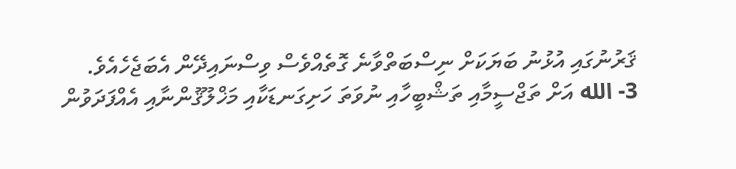ޤަރުނުގައި އުޅުނު ބަޔަކަށް ނިސްބަތްވާނެ ގޮތެއްވެސް ވިސްނައިދޭން އެބަޖެހެއެވެ.
3- الله އަށް ތަޖްސީމާއި ތަޝްބީހާއި ނުވަތަ ހަށިގަނޑަކާއި މަޚްލޫޤުންނާއި އެއްފަދަވުން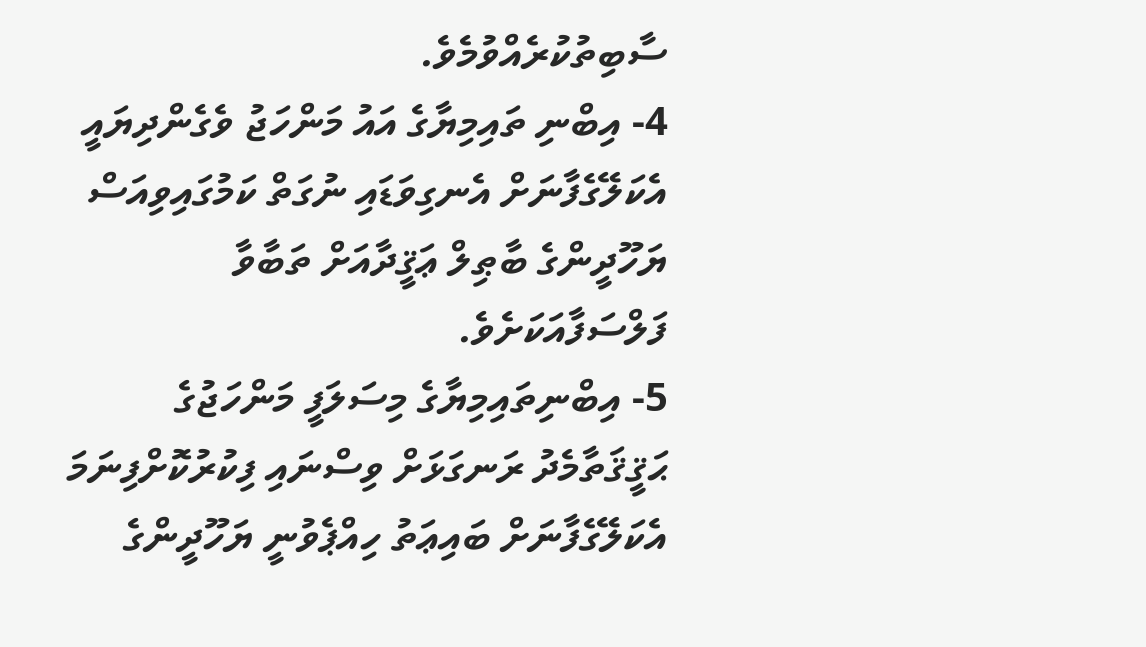ސާބިތުކުރެއްވުމެވެ.
4- އިބްނި ތައިމިޔާގެ އައު މަންހަޖު ވެގެންދިޔައީ އެކަލޭގެފާނަށް އެނގިވަޑައި ނުގަތް ކަމުގައިވިއަސް ޔަހޫދީންގެ ބާޠިލް ޢަޤީދާއަށް ތަބާވާ ފަލްސަފާއަކަށެވެ.
5- އިބްނިތައިމިޔާގެ މިސަލަފީ މަންހަޖުގެ ޙަޤީޤަތާމެދު ރަނގަޅަށް ވިސްނައި ފިކުރުކޮށްފިނަމަ އެކަލޭގެފާނަށް ބައިޢަތު ހިއްޕެވުނީ ޔަހޫދީންގެ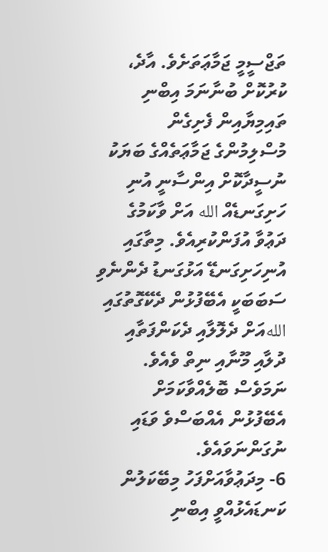ތަޖްސީމީ ޖަމާޢަތަށެވެ. އާދެ، ކުރުކޮށް ބުނާނަމަ އިބްނި ތައިމިޔާއިން ފެށިގެން މުސްލިމުންގެ ޖަމާޢަތެއްގެ ބަޔަކު ނުސީދާކޮށް އިންސާނީ އުނި ހަށިގަނޑެއް الله އަށް ވާކަމުގެ ދަޢުވާ އުފަންކުރިއެވެ. މިތާގައި އުނިހަށިގަނޑޭ އަޅުގަނޑު ދެންނެވި ސަބަބަކީ އެބޭފުޅުން ދެކޭގޮތުގައި اللهއަށް ދެލޮލާއި ދެކަންފަތާއި ދުލާއި މޫނާއި ނިތް ވެއެވެ. ނަމަވެސް ބޮލެއްވާކަމަށް އެބޭފުޅުން އެއްބަސްވެ ވަޑައި ނުގަންނަވައެވެ.
6- މިދަޢުވާއަށްފަހު މިބޭކަލުން ކަނޑައެޅުއްވީ އިބްނި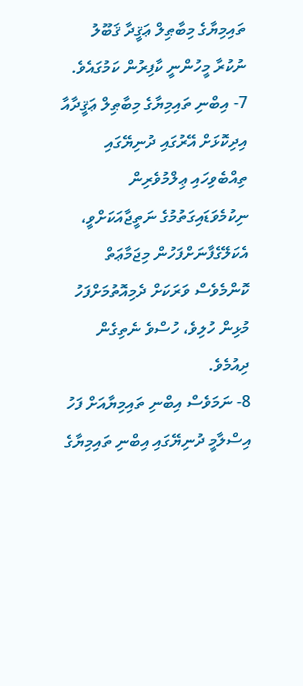ތައިމިޔާގެ މިބާޠިލް ޢަޤީދާ ޤަބޫލު ނުކުރާ މީހުންނީ ކާފިރުން ކަމުގައެވެ.
7- އިބްނި ތައިމިޔާގެ މިބާޠިލް ޢަޤީދާއާ އިދިކޮޅަށް އޭރުގައި ދުނިޔޭގައި ތިއްބެވިހައި ޢިލްމުވެރިން ނިކުމެވަޑައިގަތުމުގެ ނަތީޖާއަކަށްވީ، އެކަލޭގެފާނަށްފަހުން މިޖަމާޢަތް ކޮންމެވެސް ވަރަކަށް ދެމިއޮތުމަށްފަހު މުޅިން ހުލިވެ، ހުސްވެ ނެތިގެން ދިއުމެވެ.
8- ނަމަވެސް އިބްނި ތައިމިޔާއަށް ފަހު އިސްލާމީ ދުނިޔޭގައި އިބްނި ތައިމިޔާގެ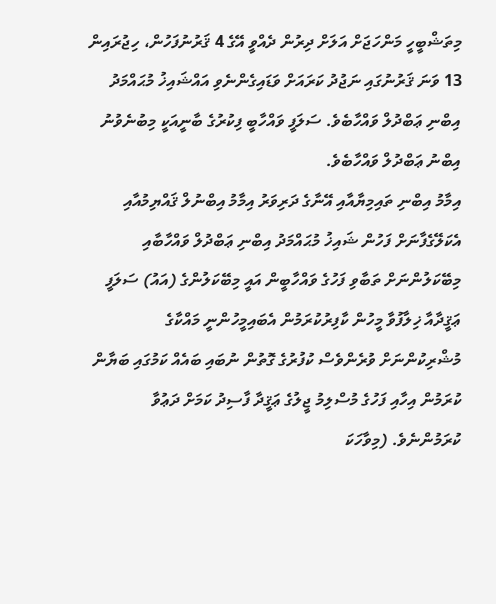މިތަޝްބީހީ މަންހަޖަށް އަލަށް ދިރުން ދެއްވީ އޭގެ 4 ޤަރުނުފަހުން، ހިޖުރައިން 13 ވަނަ ޤަރުނުގައި ނަޖުދު ކަރައަށް ވަޑައިގެންނެވި އައްޝައިޚު މުޙައްމަދު އިބްނި ޢަބްދުލް ވައްހާބެވެ. ސަލަފީ ވައްހާބީ ފިކުރުގެ ބާނީއަކީ މިބުނެވުނު އިބްނު ޢަބްދުލް ވައްހާބެވެ.
އިމާމު އިބްނި ތައިމިޔާއާއި އޭނާގެ ދަރިވަރު އިމާމު އިބްނުލް ޤައްޔިމުއާއި އެކަލޭގެފާނަށް ފަހުން ޝައިޚު މުޙައްމަދު އިބްނި ޢަބްދުލް ވައްހާބާއި މިބޭކަލުންނަށް ތަބާވި ފަހުގެ ވައްހާބީން އައީ މިބޭކަލުންގެ (އައު) ސަލަފީ ޢަޤީދާއާ ޚިލާފުވާ މީހުން ކާފިރުކުރަމުން އެބައިމީހުންނީ މައްކާގެ މުޝްރިކުންނަށް ވުރެންވެސް ކުފުރުގެ ގޮތުން ނުބައި ބައެއް ކަމުގައި ބަޔާން ކުރަމުން އިހާއި ފަހުގެ މުސްލިމު ޖީލުގެ ޢަޤީދާ ފާސިދު ކަމަށް ދަޢުވާ ކުރަމުންނެވެ. (މިވާހަކަ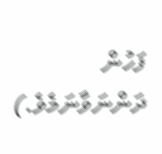ފަހުން ދަންނަވާނަމެވެ.)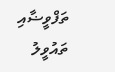ތަފްވީޟާއި ތައުވީލު